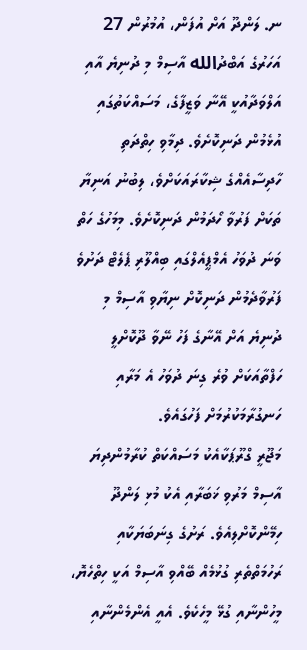ނ. ލަންދޫ އަށް އުފަން، އުމުރުން 27 އަހަރުގެ އަބްދުالله އާސިމް މި ދުނިޔެ އާއި އަލްވަދާއުކީ އޭނާ ވަޒީފާގެ، މަސައްކަތުގައި އުޅެމުން ދަނިކޮށެވެ. ދިމާވި ހިތްދަތި ހާދިސާއެއްގެ ޝިކާރައަކަށްވެ، ލިބުނު އަނިޔާ ތަކަށް ފަރުވާ ހޯދަމުން ދަނިކޮށެވެ. މިމަހުގެ ހަތް ވަނަ ދުވަހު އެމްޕީއެލްގައި ބިއްލޫރި ޕެލެޓް ދަށުވެ ފަރުވާދެމުން ދަނިކޮށް ނިޔާވި އާސިމް މި ދުނިޔެ އަށް އޭނާގެ ފަހު ނޭވާ ދޫކޮށްލީ ހަފްތާއަކަށް ވުރެ ގިނަ ދުވަހު އެ މަރާއި ހަނގުރާމަކުރުމަށް ފަހުގައެވެ.
މަޖޫރީ ގްރޫޕަކާއެކު މަސައްކަތް ކުރާމުންދިޔަ އާސިމް މަރުވި ޚަބަރާއި އެކު މުޅި ލަންދޫ ހިމޭންކޮށްލިއެވެ. ރަށުގެ ގިނަބަޔަކާއި ރަހުމަތްތެރި ގުޅުމެއް ބޭއްވި އާސިމް އަކީ ހިތްހެޔޮ، މީހުންނާއި ގުޅޭ މީހެކެވެ. އެއީ އެންމެންނާއި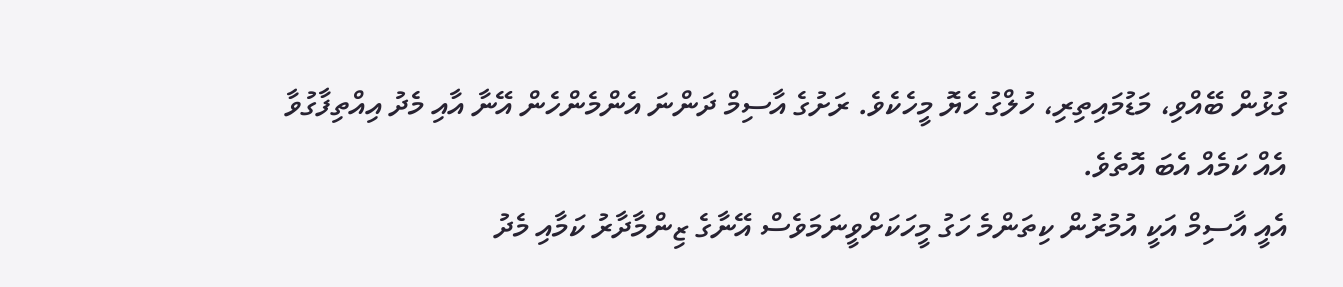ގުޅުން ބޭއްވި، މަޑުމައިތިރި، ހުލްގު ހެޔޮ މީހެކެވެ. ރަށުގެ އާސިމް ދަންނަ އެންމެންހެން އޭނާ އާއި މެދު އިއްތިފާގުވާ އެއް ކަމެއް އެބަ އޮތެވެ.
އެއީ އާސިމް އަކީ އުމުރުން ކިތަންމެ ހަގު މީހަކަށްވީނަމަވެސް އޭނާގެ ޒިންމާދާރު ކަމާއި މެދު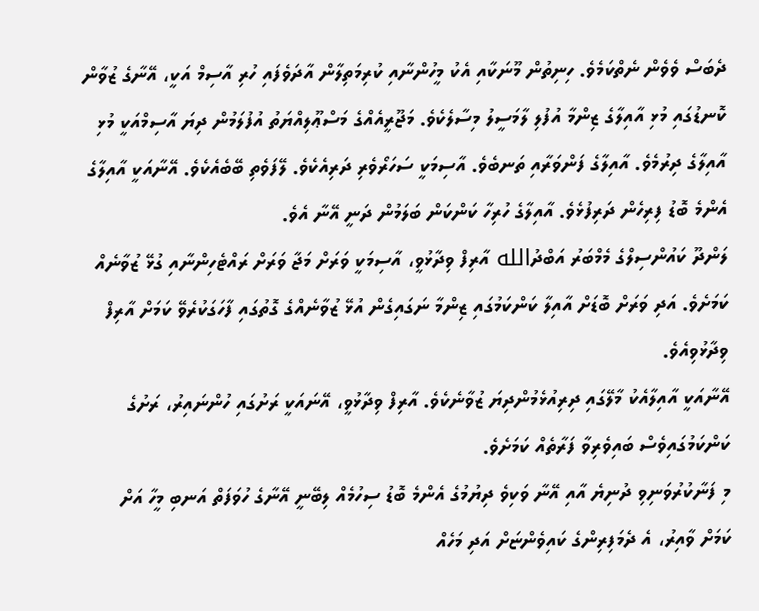ދެބަސް ވެވެން ނެތްކަމެވެ. ހިނިތުން މޫނަކާއި އެކު މީހުންނާއި ކުރިމަތިލާން އާދަވެފައި ހުރި އާސިމް އަކީ، އޭނާގެ ޒުވާން ކޮނޑުގައި މުޅި އާއިލާގެ ޒިންމާ އުފުލި ލާމަސީލު މިސާލެކެވެ. މަޖޫރީއެއްގެ މަސްޢޫލިއްޔަތު އުފުލަމުން ދިޔަ އާސިމްއަކީ މުޅި އާއިލާގެ ދިރުމެވެ. އާއިލާގެ ފަންވަރާއި ތަނބެވެ. އާސިމަކީ ސަހަރޯވެރި ދަރިއެކެވެ. ލޭފަވެތި ބޭބެއެކެވެ. އޭނާއަކީ އާއިލާގެ އެންމެ ބޮޑު ފިރިހެން ދަރިފުޅެވެ. އާއިލާގެ ހުރިހާ ކަންކަން ބަލަމުން ދަނީ އޭނާ އެވެ.
ލަންދޫ ކައުންސިލްގެ މެމްބަރު އަބްދުالله އާރިފް ވިދާޅުވީ، އާސިމަކީ ވަރަށް މަޖާ ވަރަށް ރައްޓެހިންނާއި ގުޅޭ ޒުވާނެއް ކަމަށެވެ. އަދި ވަރަށް ބޮޑަށް އާއިލާ ކަންކަމުގައި ޒިންމާ ނަގައިގެން އުޅޭ ޒުވާނެއްގެ ގޮތުގައި ފާހަގަކުރެވޭ ކަމަށް އާރިފް ވިދާޅުވިއެވެ.
އޭނާއަކީ އާއިލާއެކު މާލޭގައި ދިރިއުޅެމުންދިޔަ ޒުވާނެކެވެ. އާރިފް ވިދާޅުވީ، އޭނައަކީ ރަށުގައި ހުންނައިރު، ރަށުގެ ކަންކަމުގައިވެސް ބައިވެރިވާ ފަރާތެއް ކަމަށެވެ.
މި ފަނާކުރުވަނިވި ދުނިޔެ އާއި އޭނާ ވަކިވެ ދިޔުމުގެ އެންމެ ބޮޑު ސިހުމެއް ލިބޭނީ އޭނާގެ ހުވަފަތް އަނބި މީހާ އަށް ކަމަށް ވާއިރު، އެ ދެމަފިރިންގެ ކައިވެންޏަށް އަދި މަހެއް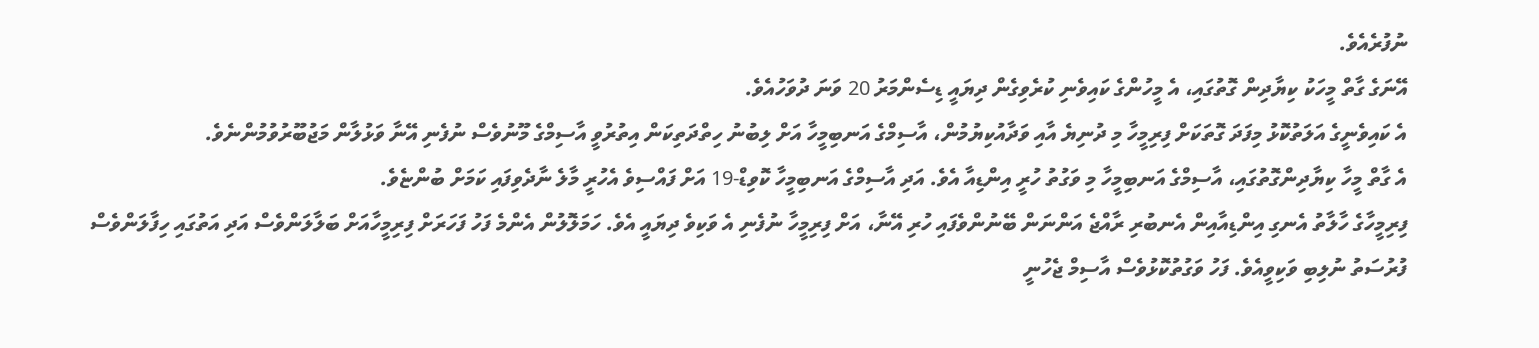ނުފުރެއެވެ.
އޭނަގެ ގާތް މީހަކު ކިޔާދިން ގޮތުގައި، އެ މީހުންގެ ކައިވެނި ކުރެވިގެން ދިޔައީ ޑިސެންމަރު 20 ވަނަ ދުވަހުއެވެ.
އެ ކައިވެނީގެ އަލަތުކޮޅު މިފަދަ ގޮތަކަށް ފިރިމީހާ މި ދުނިޔެ އާއި ވަދާއުކިޔުމުން، އާސިމްގެ އަނބިމީހާ އަށް ލިބުނު ހިތްދަތިކަން އިތުރުވީ އާސިމްގެ މޫނުވެސް ނުފެނި އޭނާ ވަޅުލާން މަޖުބޫރުވުމުންނެވެ.
އެ ގާތް މީހާ ކިޔާދިންގޮތުގައި، އާސިމްގެ އަނބިމީހާ މި ވަގުތު ހުރީ އިންޑިއާ އެވެ. އަދި އާސިމްގެ އަނބިމީހާ ކޮވިޑް-19 އަށް ފައްސިވެ އެހުރީ މާލެ ނާދެވިފައި ކަމަށް ބުންޏެވެ.
ފިރިމީހާގެ ހާލާތު އެނގި އިންޑިއާއިން އެނބުރި ރާއްޖެ އަންނަން ބޭނުންވެފައި ހުރި އޭނާ، އަށް ފިރިމީހާ ނުފެނި އެ ވަކިވެ ދިޔައީ އެވެ. ހަމަލޮލުން އެންމެ ފަހު ފަހަރަށް ފިރިމީހާއަށް ބަލާލަންވެސް އަދި އަތުގައި ހިފާލަންވެސް ފުރުސަތު ނުލިބި ވަކިވީއެވެ. ފަހު ވަގުތުކޮޅުވެސް އާސިމް ޖެހުނީ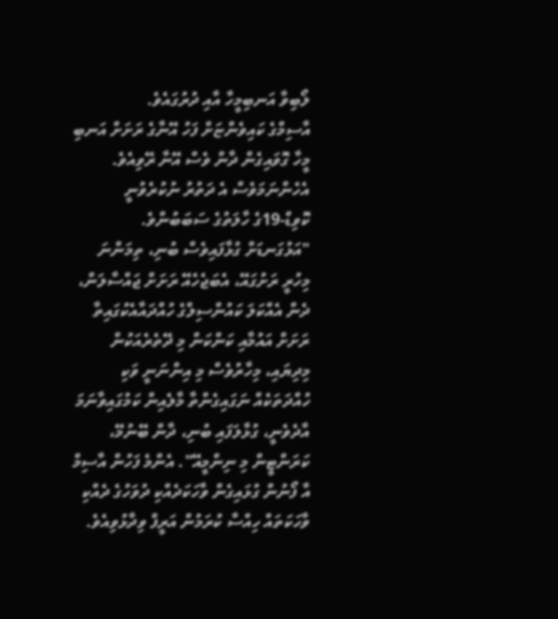ލޯބިވާ އަނބިމީހާ އާއި ދުރުގައެވެ.
އާސިމްގެ ކައިވެންޏަށް ފަހު އޭނާގެ ރަށަށް އަނބި މީހާ ގޮވައިގެން ދާން ވެސް އޭނާ ރޭވިއެވެ. އެހެންނަމަވެސް އެ ދަތުރު ނުކުރެވުނީ ކޮވިޑް-19ގެ ހާލަތުގެ ސަބަބުންވެ.
"އަޅުގަނޑަށް ގުޅާފައިވެސް ބުނި، ތިމަންނަ މިހުރީ ރަށުގައޭ، އެބަޖެހެއޭ ރަށަށް ޖައްސާލަން، ދެން އެއްކަލަ ކައުންސިލްގެ ހުއްދައާއެކުގައިތާ ރަށަށް އައުމާއި ކަންކަން މި ދޭތެރެއަކުން މިދިޔައި، މިހާރުވެސް މި އިންނަނީ ވަކި ހުއްދަތަކެއް ނަގައިގެންތާ މާލެއިން ކަމުގައިވާނަމަ އާދެވެނީ، ގުޅާލަފައި ބުނި، ދާން ބޭނުމޭ، ކަރަންޓީން މި ނިންމީއޭ". އެންމެ ފަހުން އާސިމް އާ ފޯނުން ގުޅައިގެން ވާހަކަދެއްކި ދުވަހުގެ ދެއްކި ވާހަކަތައް ހިއްސާ ކުރަމުން އަރީފް ވިދާޅުވިއެވެ.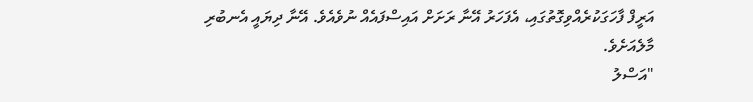އަރީފް ފާހަގަކުރެއްވިގޮތުގައި، އެފަހަރު އޭނާ ރަށަށް އައިސްފައެއް ނުވެއެވެ. އޭނާ ދިޔައީ އެނބުރި މާލެއަށެވެ.
"އަސްލު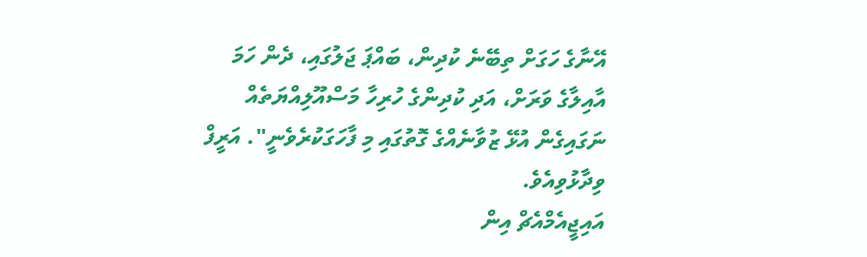އޭނާގެ ހަގަށް ތިބޭނެ ކުދިން، ބައްޕަ ޖަލުގައި، ދެން ހަމަ އާއިލާގެ ވަރަށް، އަދި ކުދިންގެ ހުރިހާ މަސްއޫލިއްޔަތެއް ނަގައިގެން އުޅޭ ޒުވާނެއްގެ ގޮތުގައި މި ފާހަގަކުރެވެނީ". އަރީފް ވިދާޅުވިއެވެ.
އައިޖީއެމްއެޗް އިން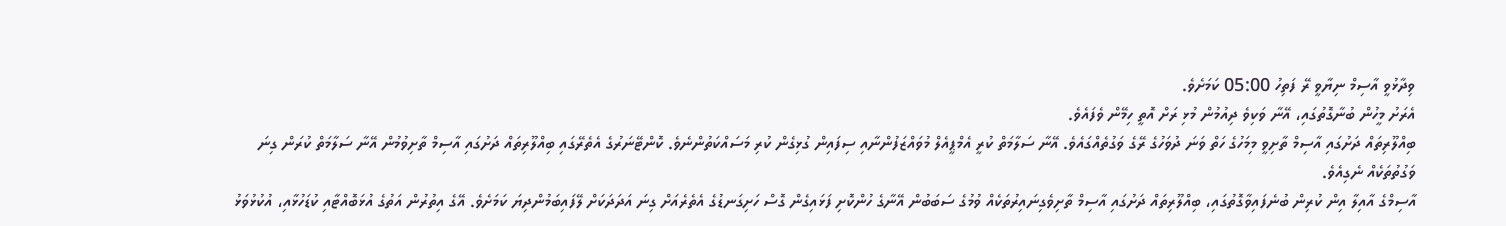ވިދާޅުވީ އާސިމް ނިޔާވީ ރޭ ފަތިހު 05:00 ކަމަށެވެ.
އެރަށު މީހުން ބުނާގޮތުގައި، އޭނާ ވަކިވެ ދިއުމުން މުޅި ރަށް އޮތީ ހިމޭން ވެފައެވެ.
ބިއްލޫރިތައް ދަށުގައި އާސިމް ތާށިވީ މިމަހުގެ ހަތް ވަނަ ދުވަހުގެ ރޭގެ ވަގުތެއްގައެވެ. އޭނާ ސަލާމަތް ކުރީ އެމްޕީއެލް މުވައްޒަފުންނާއި ސިފައިން ގުޅިގެން ކުރި މަސައްކަތުންނެވެ. ކޮންޓޭނަރުގެ އެތެރޭގައި ބިއްލޫރިތައް ދަށުގައި އާސިމް ތާށިވުމުން އޭނާ ސަލާމަތް ކުރަން ގިނަ ވަގުތުތަކެއް ނެގިއެވެ.
އާސިމްގެ އާއިލާ އިން ކުރިން ބުނެފައިވާގޮތުގައި، ބިއްލޫރިތައް ދަށުގައި އާސިމް ތާށިވެގިނައިރުތަކެއް ވުމުގެ ސަބަބުން އޭނާގެ ހުންކޮށި ފަޅައިގެން ގޮސް ހަށިގަނޑުގެ އެތެރެއަށް ގިނަ އަދަދަކަށް ލޭފައިބަމުންދިޔަ ކަމަށެވެ. އޭގެ އިތުރުން އަތުގެ އުޅަބޮއްޓާއި ކުޑަހުޅާއި، އުކުޅުވަޅު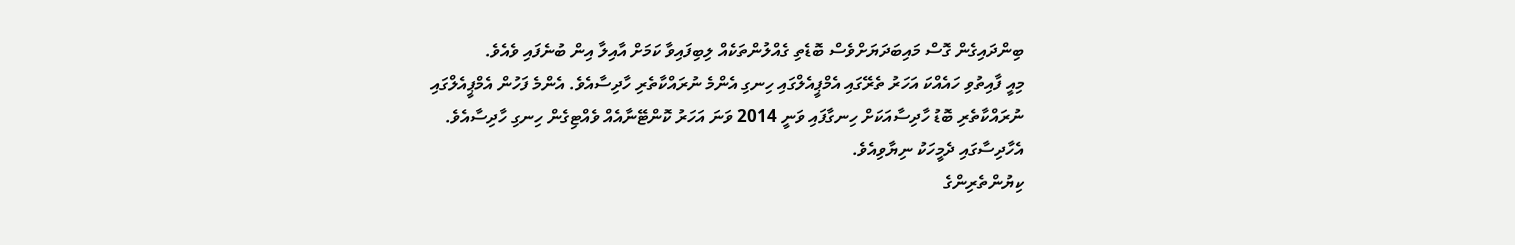ބިންދައިގެން ގޮސް މައިބަދަޔަށްވެސް ބޮޑެތި ގެއްލުންތަކެއް ލިބިފައިވާ ކަމަށް އާއިލާ އިން ބުނެފައި ވެއެވެ.
މިއީ ފާއިތުވި ހައެއްކަ އަހަރު ތެރޭގައި އެމްޕީއެލްގައި ހިނގި އެންމެ ނުރައްކާތެރި ހާދިސާއެވެ. އެންމެ ފަހުން އެމްޕީއެލްގައި ނުރައްކާތެރި ބޮޑު ހާދިސާއަކަށް ހިނގާފައި ވަނީ 2014 ވަނަ އަހަރު ކޮންޓޭނާއެއް ވެއްޓިގެން ހިނގި ހާދިސާއެވެ. އެހާދިސާގައި ދެމީހަކު ނިޔާވިއެވެ.
ކިޔުންތެރިންގެ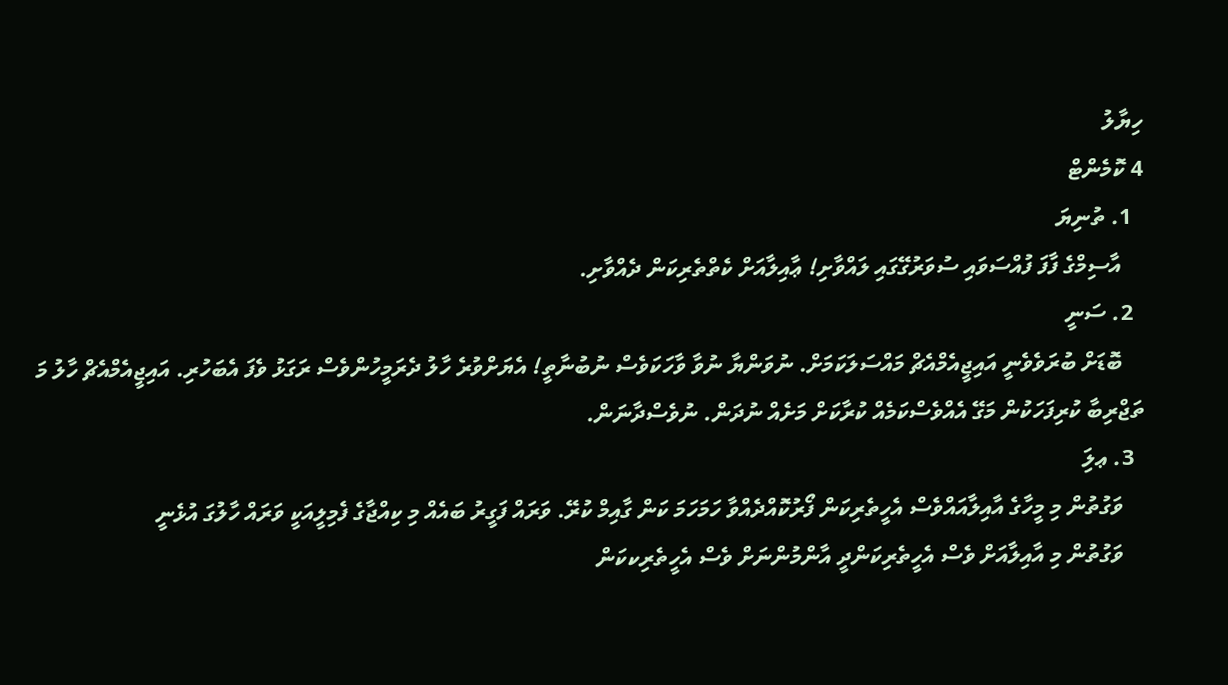ހިޔާލު
4 ކޮމެންޓް
  1. ތުނިޔަ
    އާސިމްގެ ފާފަ ފުއްސަވައި ސުވަރުގޭގައި ލައްވާށި! ޢާއިލާއަށް ކެތްތެރިކަން ދެއްވާށި.
  2. ސަނީ
    ބޮޑަށް ބުރަވެވެނީ އައިޖީއެމްއެޗް މައްސަލަކަމަށް. ނުވަންޔާ ނުވާ ވާހަކަވެސް ނުބުނާތީ! އެޔަށްވުރެ ހާލު ދެރަމީހުންވެސް ރަގަޅު ވެފަ އެބަހުރި. އައިޖީއެމްއެޗް ހާލު މަ ތަޖްރިބާ ކުރިފަހަކުން މަގޭ އެއްވެސްކަމެއް ކުރާކަށް މަށެއް ނުދަން. ނުވެސްދާނަން.
  3. ޢލަި
    ވަގުތުން މި މީހާގެ އާއިލާއައްވެސް އެހީތެރިކަން ފޯރުކޮއްދެއްވާ ހަމަހަމަ ކަން ގާއިމް ކުރޭ. ވަރައް ފަގީރު ބައެއް މި ކިއްޖާގެ ފެމިލީއަކީ ވަރައް ހާލުގަ އުޅެނީ
    ވަގުތުން މި އާއިލާއަށް ވެސް އެހީތެރިކަންދީ އާންމުންނަށް ވެސް އެހީތެރިކކަން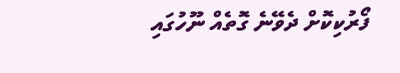ފޯރުކިކޮށް ދެވޭނެ ގޮތެއް ނޫހުގައި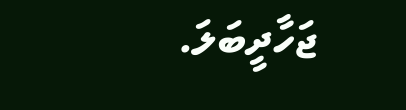ޖަހާދީބަލަ.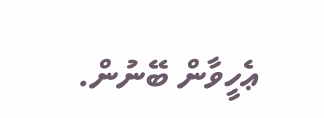ޢެހީވާން ބޭނުން.